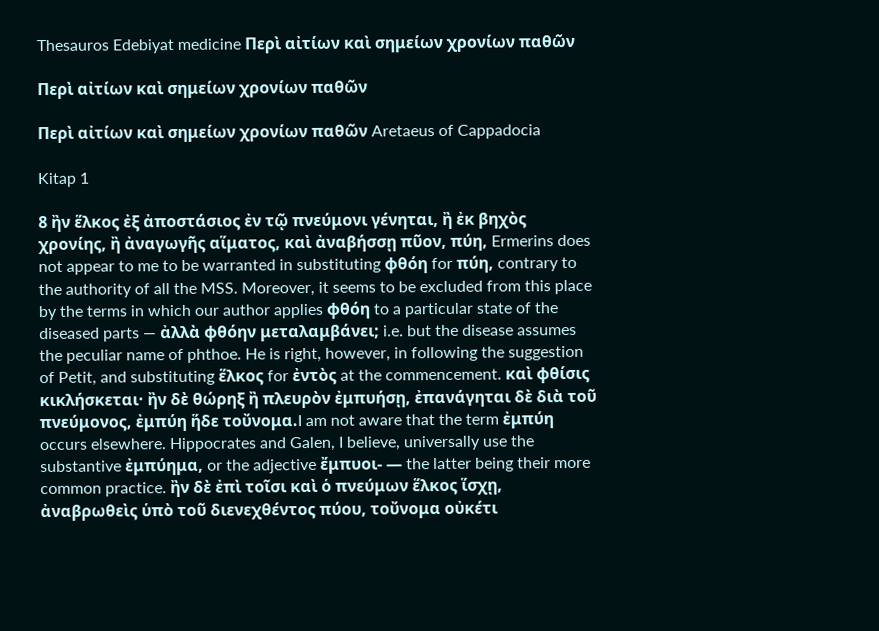Thesauros Edebiyat medicine Περὶ αἰτίων καὶ σημείων χρονίων παθῶν

Περὶ αἰτίων καὶ σημείων χρονίων παθῶν

Περὶ αἰτίων καὶ σημείων χρονίων παθῶν Aretaeus of Cappadocia

Kitap 1

8 ἢν ἕλκος ἐξ ἀποστάσιος ἐν τῷ πνεύμονι γένηται, ἢ ἐκ βηχὸς χρονίης, ἢ ἀναγωγῆς αἵματος, καὶ ἀναβήσσῃ πῦον, πύη, Ermerins does not appear to me to be warranted in substituting φθόη for πύη, contrary to the authority of all the MSS. Moreover, it seems to be excluded from this place by the terms in which our author applies φθόη to a particular state of the diseased parts — ἀλλὰ φθόην μεταλαμβάνει; i.e. but the disease assumes the peculiar name of phthoe. He is right, however, in following the suggestion of Petit, and substituting ἕλκος for ἐντὸς at the commencement. καὶ φθίσις κικλήσκεται· ἢν δὲ θώρηξ ἢ πλευρὸν ἐμπυήσῃ, ἐπανάγηται δὲ διὰ τοῦ πνεύμονος, ἐμπύη ἥδε τοὔνομα.I am not aware that the term ἐμπύη occurs elsewhere. Hippocrates and Galen, I believe, universally use the substantive ἐμπύημα, or the adjective ἔμπυοι- — the latter being their more common practice. ἢν δὲ ἐπὶ τοῖσι καὶ ὁ πνεύμων ἕλκος ἵσχῃ, ἀναβρωθεὶς ὑπὸ τοῦ διενεχθέντος πύου, τοὔνομα οὐκέτι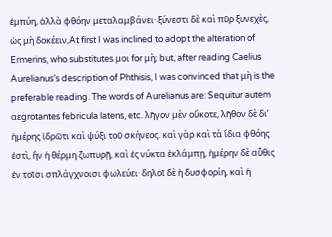ἐμπύη, ἀλλὰ φθόην μεταλαμβάνει· ξύνεστι δὲ καὶ πῦρ ξυνεχὲς, ὡς μὴ δοκέειν,At first I was inclined to adopt the alteration of Ermerins, who substitutes μοι for μὴ; but, after reading Caelius Aurelianus’s description of Phthisis, I was convinced that μὴ is the preferable reading. The words of Aurelianus are: Sequitur autem αεgrotantes febricula latens, etc. λῆγον μὲν οὔκοτε, λῆθον δὲ διʼ ἡμέρης ἱδρῶτι καὶ ψύξι τοῦ σκήνεος. καὶ γὰρ καὶ τὰ ἴδια φθόης ἐστὶ, ἢν ἡ θέρμη ζωπυρῇ, καὶ ἐς νύκτα ἐκλάμπῃ, ἡμέρην δὲ αὖθις ἐν τοῖσι σπλάγχνοισι φωλεύει· δηλοῖ δὲ ἡ δυσφορίη, καὶ ἡ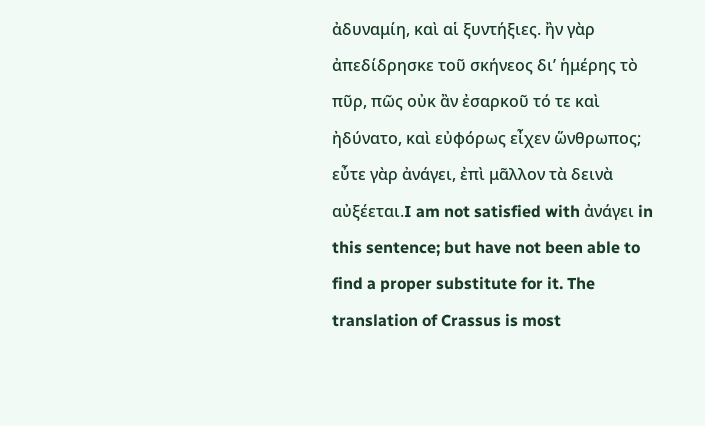ἀδυναμίη, καὶ αἱ ξυντήξιες. ἢν γὰρ ἀπεδίδρησκε τοῦ σκήνεος διʼ ἡμέρης τὸ πῦρ, πῶς οὐκ ἂν ἐσαρκοῦ τό τε καὶ ἠδύνατο, καὶ εὐφόρως εἶχεν ὥνθρωπος; εὖτε γὰρ ἀνάγει, ἐπὶ μᾶλλον τὰ δεινὰ αὐξέεται.I am not satisfied with ἀνάγει in this sentence; but have not been able to find a proper substitute for it. The translation of Crassus is most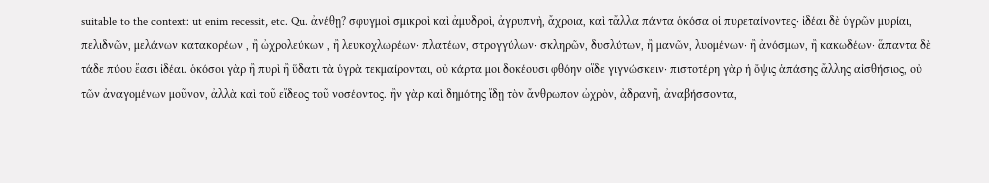suitable to the context: ut enim recessit, etc. Qu. ἀνέθῃ? σφυγμοὶ σμικροὶ καὶ ἀμυδροὶ, ἀγρυπνὴ, ἄχροια, καὶ τἄλλα πάντα ὁκόσα οἱ πυρεταίνοντες· ἰδέαι δὲ ὑγρῶν μυρίαι, πελιδνῶν, μελάνων κατακορέων , ἢ ὠχρολεύκων , ἢ λευκοχλωρέων· πλατέων, στρογγύλων· σκληρῶν, δυσλύτων, ἢ μανῶν, λυομένων· ἢ ἀνόσμων, ἢ κακωδέων· ἅπαντα δὲ τάδε πύου ἔασι ἰδέαι. ὁκόσοι γὰρ ἢ πυρὶ ἢ ὕδατι τὰ ὑγρὰ τεκμαίρονται, οὐ κάρτα μοι δοκέουσι φθόην οἵδε γιγνώσκειν· πιστοτέρη γὰρ ἡ ὄψις ἁπάσης ἄλλης αἰσθήσιος, οὐ τῶν ἀναγομένων μοῦνον, ἀλλὰ καὶ τοῦ εἴδεος τοῦ νοσέοντος. ἢν γὰρ καὶ δημότης ἴδῃ τὸν ἄνθρωπον ὠχρὸν, ἀδρανῆ, ἀναβήσσοντα,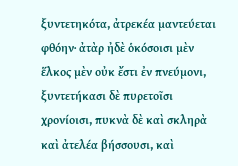ξυντετηκότα, ἀτρεκέα μαντεύεται φθόην· ἀτὰρ ἠδὲ ὁκόσοισι μὲν ἕλκος μὲν οὐκ ἔστι ἐν πνεύμονι, ξυντετήκασι δὲ πυρετοῖσι χρονίοισι, πυκνὰ δὲ καὶ σκληρὰ καὶ ἀτελέα βήσσουσι, καὶ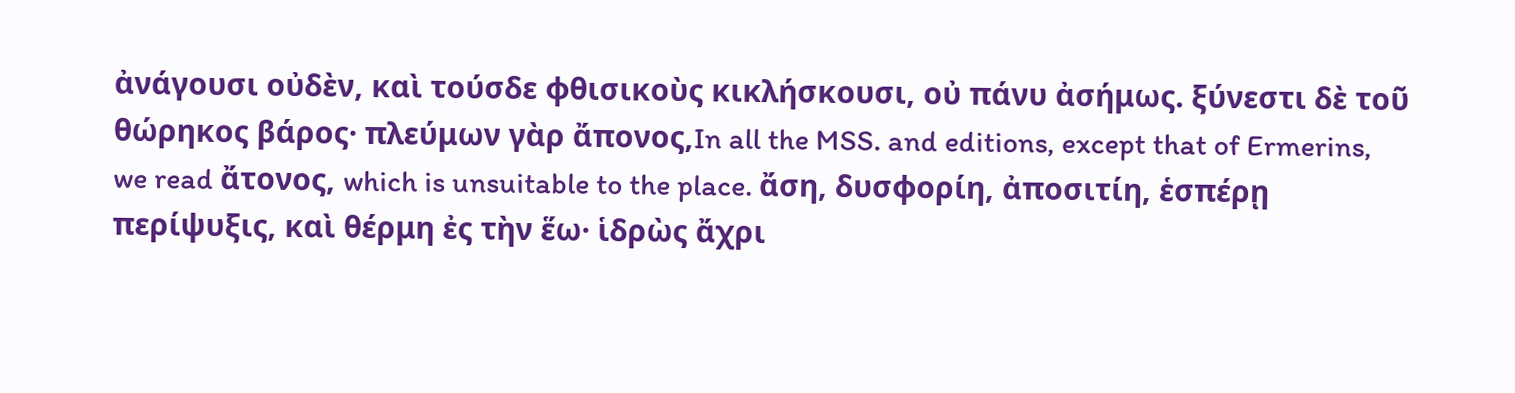ἀνάγουσι οὐδὲν, καὶ τούσδε φθισικοὺς κικλήσκουσι, οὐ πάνυ ἀσήμως. ξύνεστι δὲ τοῦ θώρηκος βάρος· πλεύμων γὰρ ἄπονος,In all the MSS. and editions, except that of Ermerins, we read ἄτονος, which is unsuitable to the place. ἄση, δυσφορίη, ἀποσιτίη, ἑσπέρῃ περίψυξις, καὶ θέρμη ἐς τὴν ἕω· ἱδρὼς ἄχρι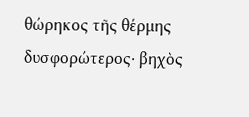θώρηκος τῆς θέρμης δυσφορώτερος· βηχὸς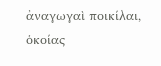ἀναγωγαὶ ποικίλαι, ὁκοίας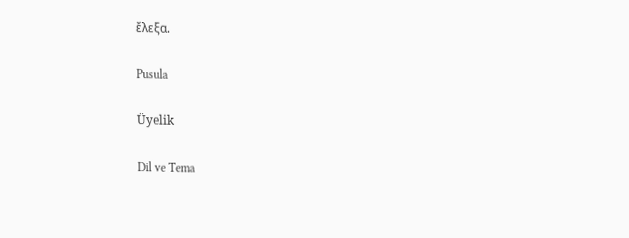ἔλεξα.

Pusula

Üyelik

Dil ve Tema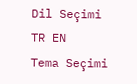Dil Seçimi
TR EN
Tema Seçimi